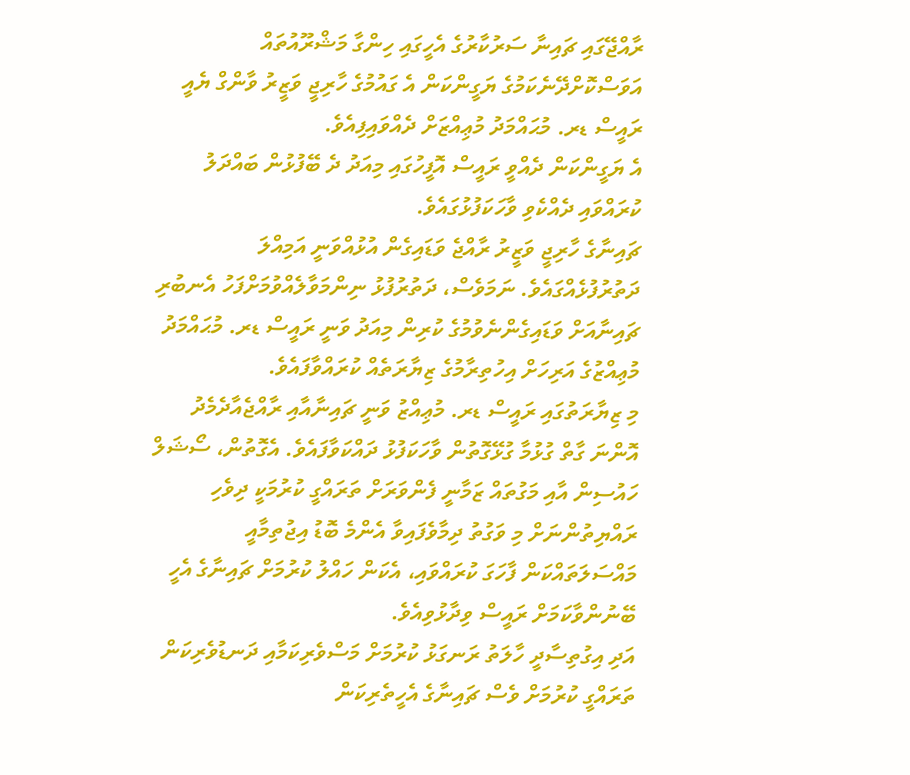ރާއްޖޭގައި ޗައިނާ ސަރުކާރުގެ އެހީގައި ހިންގާ މަޝްރޫއުތައް އަވަސްކޮށްދޭނެކަމުގެ ޔަގީންކަން އެ ގައުމުގެ ހާރިޖީ ވަޒީރު ވާންގް ޔެއީ ރައީސް ޑރ. މުޙައްމަދު މުޢިއްޒަށް ދެއްވައިފިއެވެ.
އެ ޔަގީންކަން ދެއްވީ ރައީސް އޮފީހުގައި މިއަދު ދެ ބޭފުޅުން ބައްދަލު ކުރައްވައި ދެއްކެވި ވާހަކަފުޅުގައެވެ.
ޗައިނާގެ ހާރިޖީ ވަޒީރު ރާއްޖެ ވަޑައިގެން އުޅުއްވަނީ އަމިއްލަ ދަތުރުފުޅެއްގައެވެ. ނަމަވެސް، ދަތުރުފުޅު ނިންމަވާލެއްވުމަށްފަހު އެނބުރި ޗައިނާއަށް ވަޑައިގެންނެވުމުގެ ކުރިން މިއަދު ވަނީ ރައީސް ޑރ. މުޙައްމަދު މުޢިއްޒުގެ އަރިހަށް އިހުތިރާމުގެ ޒިޔާރަތެއް ކުރައްވާފައެވެ.
މި ޒިޔާރަތުގައި ރައީސް ޑރ. މުޢިއްޒު ވަނީ ޗައިނާއާއި ރާއްޖެއާދެމެދު އޮންނަ ގާތް ގުޅުމާ ގުޅޭގޮތުން ވާހަކަފުޅު ދައްކަވާފައެވެ. އެގޮތުން، ސޯޝަލް ހައުސިން އާއި މަގުތައް ޒަމާނީ ފެންވަރަށް ތަރައްގީ ކުރުމަކީ ދިވެހި ރައްޔިތުންނަށް މި ވަގުތު ދިމާވެފައިވާ އެންމެ ބޮޑު އިޖުތިމާއީ މައްސަލަތައްކަން ފާހަގަ ކުރައްވައި، އެކަން ހައްލު ކުރުމަށް ޗައިނާގެ އެހީ ބޭނުންވާކަމަށް ރައީސް ވިދާޅުވިއެވެ.
އަދި އިގުތިސާދީ ހާލަތު ރަނގަޅު ކުރުމަށް މަސްވެރިކަމާއި ދަނޑުވެރިކަން ތަރައްގީ ކުރުމަށް ވެސް ޗައިނާގެ އެހީތެރިކަން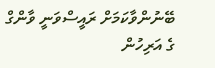ބޭނުންވާކަމަށް ރައީސްވަނީ ވާންގް ގެ އަރިހުން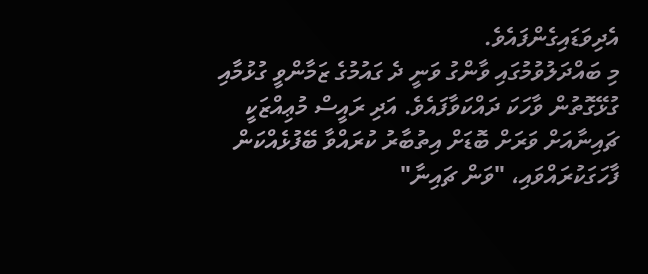އެދިވަޑައިގެންފައެވެ.
މި ބައްދަލުވުމުގައި ވާންގު ވަނީ ދެ ގައުމުގެ ޒަމާންވީ ގުޅުމާއި ގުޅޭގޮތުން ވާހަކަ ދައްކަވާފައެވެ. އަދި ރައީސް މުޢިއްޒަކީ ޗައިނާއަށް ވަރަށް ބޮޑަށް އިތުބާރު ކުރައްވާ ބޭފުޅެއްކަން ފާހަގަކުރައްވައި، "ވަން ޗައިނާ"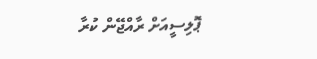ޕޮލިސީއަށް ރާއްޖޭން ކުރާ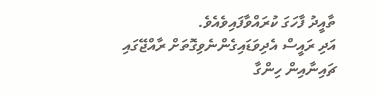ތާއީދު ފާހަގަ ކުރައްވާފައިވެއެވެ.
އަދި ރައީސް އެދިވަޑައިގެންނެވިގޮތަށް ރާއްޖޭގައި ޗައިނާއިން ހިންގާ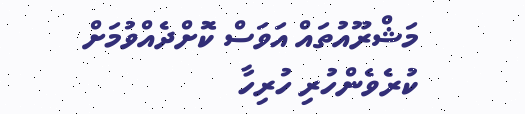މަޝްރޫއުތައް އަވަސް ކޮށްދެއްވުމަށް ކުރެވެންހުރި ހުރިހާ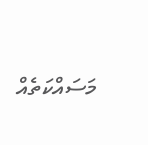މަސައްކަތެއް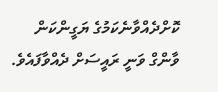ކޮށްދެއްވާނެކަމުގެ ޔަގީންކަން ވާންގް ވަނީ ރައީސަށް ދެއްވާފައެވެ.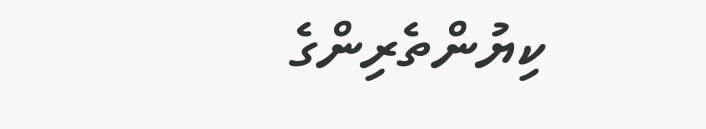ކިޔުންތެރިންގެ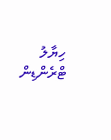ހިޔާލު
ޓްރެންޑިން